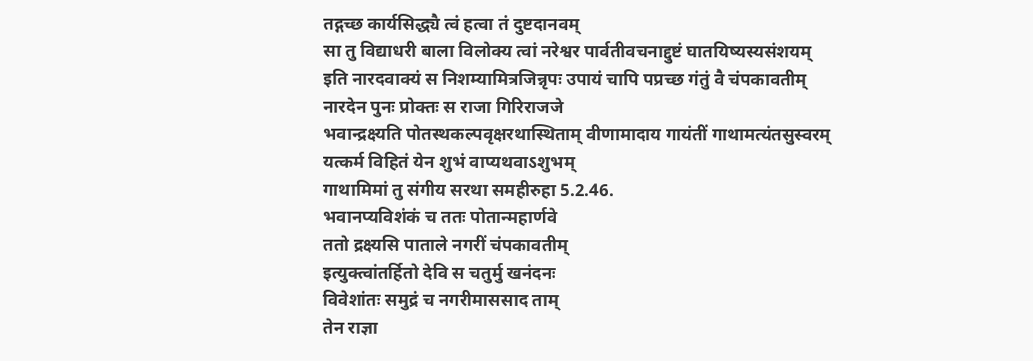तद्गच्छ कार्यसिद्ध्यै त्वं हत्वा तं दुष्टदानवम्
सा तु विद्याधरी बाला विलोक्य त्वां नरेश्वर पार्वतीवचनाद्दुष्टं घातयिष्यस्यसंशयम्
इति नारदवाक्यं स निशम्यामित्रजिन्नृपः उपायं चापि पप्रच्छ गंतुं वै चंपकावतीम्
नारदेन पुनः प्रोक्तः स राजा गिरिराजजे
भवान्द्रक्ष्यति पोतस्थकल्पवृक्षरथास्थिताम् वीणामादाय गायंतीं गाथामत्यंतसुस्वरम्
यत्कर्म विहितं येन शुभं वाप्यथवाऽशुभम्
गाथामिमां तु संगीय सरथा समहीरुहा 5.2.46.
भवानप्यविशंकं च ततः पोतान्महार्णवे
ततो द्रक्ष्यसि पाताले नगरीं चंपकावतीम्
इत्युक्त्वांतर्हितो देवि स चतुर्मु खनंदनः
विवेशांतः समुद्रं च नगरीमाससाद ताम्
तेन राज्ञा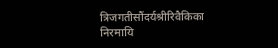त्रिजगतीसौंदर्यश्रीरिवैकिका
निरमायि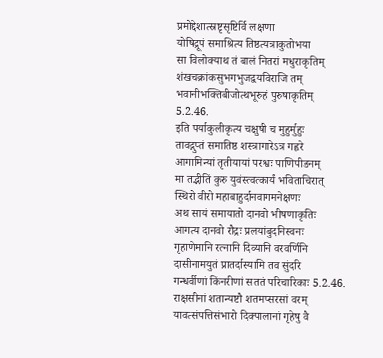प्रमोद्देशात्स्रष्टृसृष्टिर्वि लक्षणा
योषिद्रूपं समाश्रित्य तिष्ठत्यत्राकुतोभया
सा विलोक्याथ तं बालं नितरां मधुराकृतिम्
शंखचक्रांकसुभगभुजद्वयविराजि तम्
भवानीभक्तिबीजोत्थभूरुहं पुरुषाकृतिम् 5.2.46.
इति पर्याकुलीकृत्य चक्षुषी च मुहुर्मुहुः
तावद्गुप्तं समातिष्ठ शस्त्रागारेऽत्र गह्वरे
आगामिन्यां तृतीयायां परश्वः पाणिपीडनम्
मा तद्भीतिं कुरु युवंस्त्वत्कार्यं भविताचिरात्
स्थिरो वीरो महाबाहुर्दानवागमनेक्षणः
अथ सायं समायातो दानवो भीषणाकृतिः
आगत्य दानवो रौद्रः प्रलयांबुदनिस्वनः
गृहाणेमानि रत्नानि दिव्यानि वरवर्णिनि
दासीनामयुतं प्रातर्दास्यामि तव सुंदरि
गन्धर्वीणां किंनरीणां सततं परिचारिकाः 5.2.46.
राक्षसीनां शतान्यष्टौ शतमप्सरसां वरम्
यावत्संपत्तिसंभारो दिक्पालानां गृहेषु वै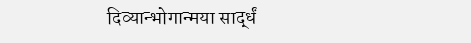दिव्यान्भोगान्मया सार्द्धं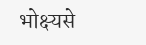भोक्ष्यसे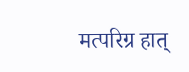मत्परिग्र हात्